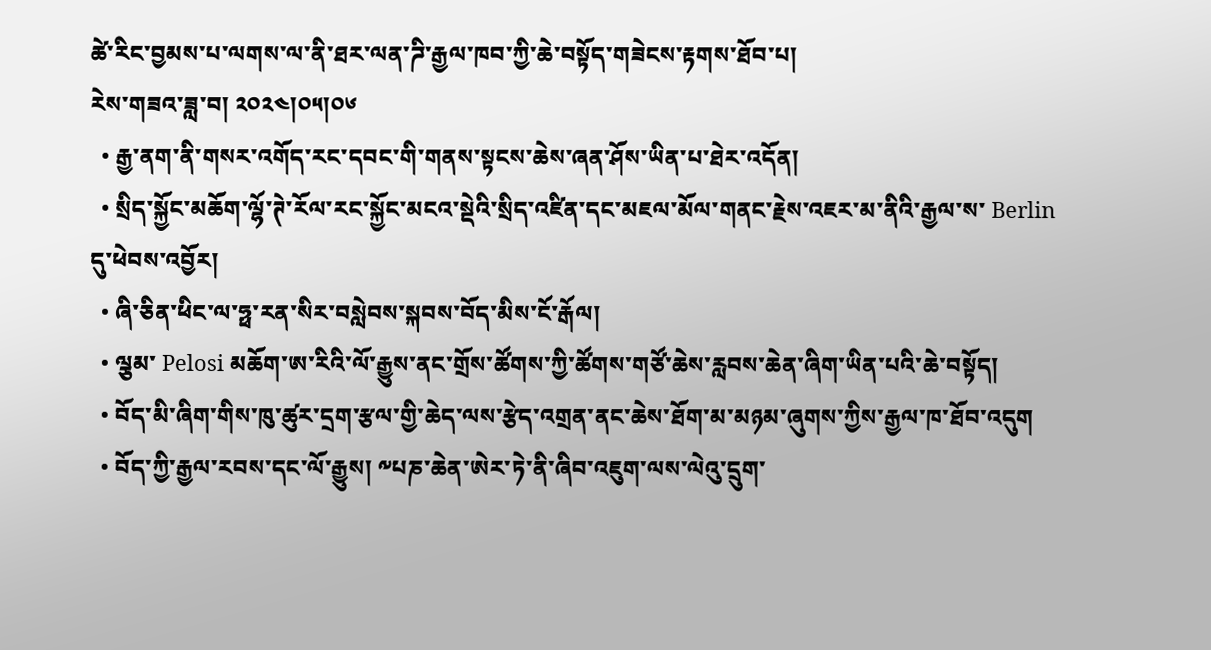ཚེ་རིང་བྱམས་པ་ལགས་ལ་ནི་ཐར་ལན་ཌི་རྒྱལ་ཁབ་ཀྱི་ཆེ་བསྟོད་གཟེངས་རྟགས་ཐོབ་པ།
རེས་གཟའ་ཟླ་བ། ༢༠༢༤།༠༥།༠༦
  • རྒྱ་ནག་ནི་གསར་འགོད་རང་དབང་གི་གནས་སྟངས་ཆེས་ཞན་ཤོས་ཡིན་པ་ཐེར་འདོན།
  • སྲིད་སྐྱོང་མཆོག་ལྷོ་ཊེ་རོལ་རང་སྐྱོང་མངའ་སྡེའི་སྲིད་འཛིན་དང་མཇལ་མོལ་གནང་རྗེས་འཇར་མ་ནིའི་རྒྱལ་ས་ Berlin དུ་ཕེབས་འབྱོར།
  • ཞི་ཅིན་ཕིང་ལ་ཧྥ་རན་སིར་བསླེབས་སྐབས་བོད་མིས་ངོ་རྒོལ།
  • ལྕམ་ Pelosi མཆོག་ཨ་རིའི་ལོ་རྒྱུས་ནང་གྲོས་ཚོགས་ཀྱི་ཚོགས་གཙོ་ཆེས་རླབས་ཆེན་ཞིག་ཡིན་པའི་ཆེ་བསྟོད།
  • བོད་མི་ཞིག་གིས་ཁུ་ཚུར་དྲག་རྩལ་གྱི་ཆེད་ལས་རྩེད་འགྲན་ནང་ཆེས་ཐོག་མ་མཉམ་ཞུགས་ཀྱིས་རྒྱལ་ཁ་ཐོབ་འདུག
  • བོད་ཀྱི་རྒྱལ་རབས་དང་ལོ་རྒྱུས། ༸པཎ་ཆེན་ཨེར་ཏེ་ནི་ཞིབ་འཇུག་ལས་ལེའུ་དྲུག་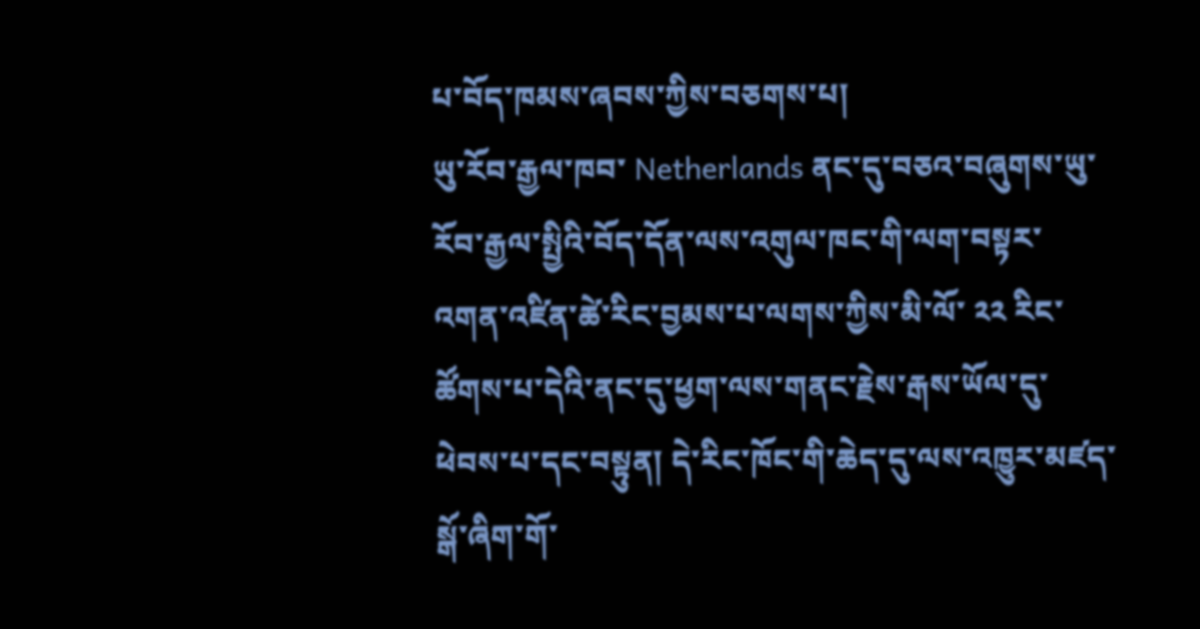པ་བོད་ཁམས་ཞབས་ཀྱིས་བཅགས་པ།
ཡུ་རོབ་རྒྱལ་ཁབ་ Netherlands ནང་དུ་བཅའ་བཞུགས་ཡུ་རོབ་རྒྱལ་སྤྱིའི་བོད་དོན་ལས་འགུལ་ཁང་གི་ལག་བསྟར་འགན་འཛིན་ཚེ་རིང་བྱམས་པ་ལགས་ཀྱིས་མི་ལོ་ ༢༢ རིང་ཚོགས་པ་དེའི་ནང་དུ་ཕྱག་ལས་གནང་རྗེས་རྒས་ཡོལ་དུ་ཕེབས་པ་དང་བསྟུན། དེ་རིང་ཁོང་གི་ཆེད་དུ་ལས་འཁྱུར་མཛད་སྒོ་ཞིག་གོ་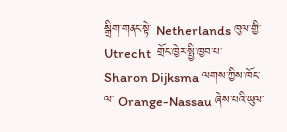སྒྲིག་གནང་སྟེ་ Netherlands ཁུལ་གྱི་ Utrecht  གྲོང་ཁྱེར་སྤྱི་ཁྱབ་པ་ Sharon Dijksma ལགས་ཀྱིས་ཁོང་ལ་ Orange-Nassau ཞེས་པའི་ཡུལ་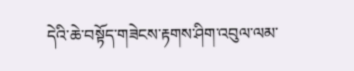དེའི་ཆེ་བསྟོད་གཟེངས་རྟགས་ཤིག་འབུལ་ལམ་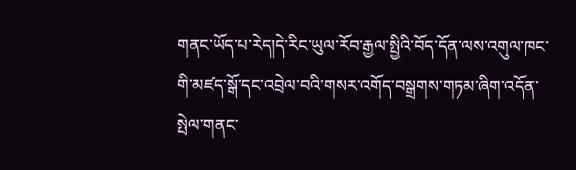གནང་ཡོད་པ་རེད།དེ་རིང་ཡུལ་རོབ་རྒྱལ་སྤྱིའི་བོད་དོན་ལས་འགུལ་ཁང་གི་མཛད་སྒོ་དང་འབྲེལ་བའི་གསར་འགོད་བསྒྲགས་གཏམ་ཞིག་འདོན་སྤེལ་གནང་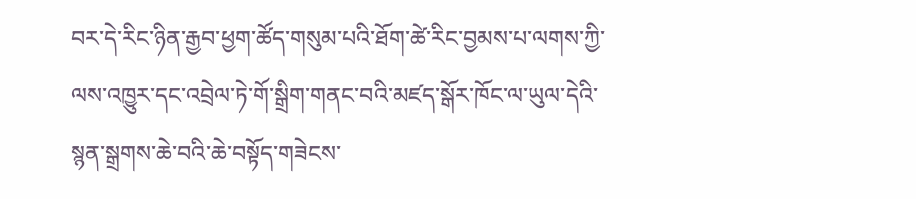བར་དེ་རིང་ཉིན་རྒྱབ་ཕྱག་ཚོད་གསུམ་པའི་ཐོག་ཚེ་རིང་བྱམས་པ་ལགས་ཀྱི་ལས་འཁྱུར་དང་འབྲེལ་ཏེ་གོ་སྒྲིག་གནང་བའི་མཛད་སྒོར་ཁོང་ལ་ཡུལ་དེའི་སྙན་སྒྲགས་ཆེ་བའི་ཆེ་བསྟོད་གཟེངས་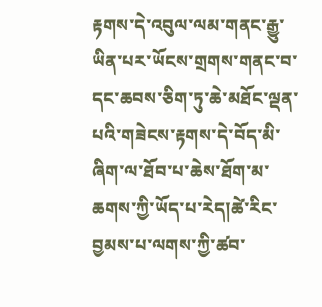རྟགས་དེ་འབུལ་ལམ་གནང་རྒྱུ་ཡིན་པར་ཡོངས་གྲགས་གནང་བ་དང་ཆབས་ཅིག་ཏུ་ཆེ་མཐོང་ལྡན་པའི་གཟེངས་རྟགས་དེ་བོད་མི་ཞིག་ལ་ཐོབ་པ་ཆེས་ཐོག་མ་ཆགས་ཀྱི་ཡོད་པ་རེད།ཚེ་རིང་བྱམས་པ་ལགས་ཀྱི་ཚབ་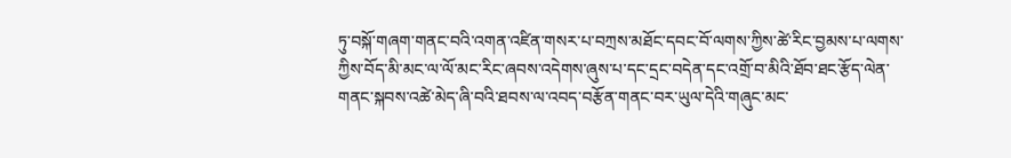ཏུ་བསྐོ་གཞག་གནང་བའི་འགན་འཛིན་གསར་པ་བཀྲས་མཐོང་དབང་བོ་ལགས་ཀྱིས་ཚེ་རིང་བྱམས་པ་ལགས་ཀྱིས་བོད་མི་མང་ལ་ལོ་མང་རིང་ཞབས་འདེགས་ཞུས་པ་དང་དྲང་བདེན་དང་འགྲོ་བ་མིའི་ཐོབ་ཐང་རྩོད་ལེན་གནང་སྐབས་འཚེ་མེད་ཞི་བའི་ཐབས་ལ་འབད་བརྩོན་གནང་བར་ཡུལ་དེའི་གཞུང་མང་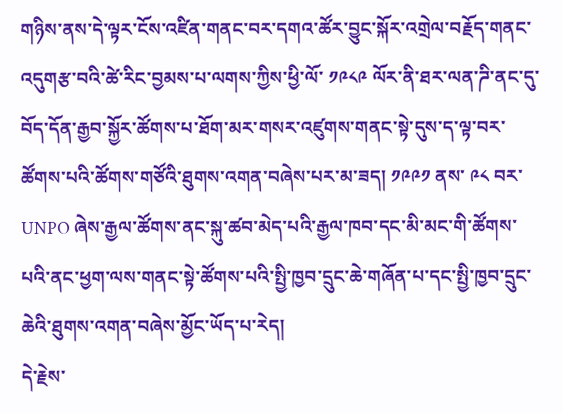གཉིས་ནས་དེ་ལྟར་ངོས་འཛིན་གནང་བར་དགའ་ཚོར་བྱུང་སྐོར་འགྲེལ་བརྗོད་གནང་འདུགརྩ་བའི་ཚེ་རིང་བྱམས་པ་ལགས་ཀྱིས་ཕྱི་ལོ་ ༡༩༨༩ ལོར་ནི་ཐར་ལན་ཌི་ནང་དུ་བོད་དོན་རྒྱབ་སྐྱོར་ཚོགས་པ་ཐོག་མར་གསར་འཛུགས་གནང་སྟེ་དུས་ད་ལྟ་བར་ཚོགས་པའི་ཚོགས་གཙོའི་ཐུགས་འགན་བཞེས་པར་མ་ཟད། ༡༩༩༡ ནས་ ༩༨ བར་ UNPO ཞེས་རྒྱལ་ཚོགས་ནང་སྐུ་ཚབ་མེད་པའི་རྒྱལ་ཁབ་དང་མི་མང་གི་ཚོགས་པའི་ནང་ཕྱག་ལས་གནང་སྟེ་ཚོགས་པའི་སྤྱི་ཁྱབ་དྲུང་ཆེ་གཞོན་པ་དང་སྤྱི་ཁྱབ་དྲུང་ཆེའི་ཐུགས་འགན་བཞེས་མྱོང་ཡོད་པ་རེད།
དེ་རྗེས་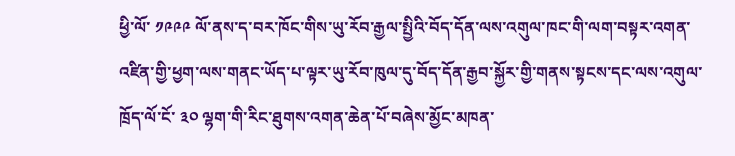ཕྱི་ལོ་ ༡༩༩༩ ལོ་ནས་ད་བར་ཁོང་གིས་ཡུ་རོབ་རྒྱལ་སྤྱིའི་བོད་དོན་ལས་འགུལ་ཁང་གི་ལག་བསྟར་འགན་འཛིན་གྱི་ཕྱག་ལས་གནང་ཡོད་པ་ལྟར་ཡུ་རོབ་ཁུལ་དུ་བོད་དོན་རྒྱབ་སྐྱོར་གྱི་གནས་སྟངས་དང་ལས་འགུལ་ཁྲོད་ལོ་ངོ་ ༣༠ ལྷག་གི་རིང་ཐུགས་འགན་ཆེན་པོ་བཞེས་མྱོང་མཁན་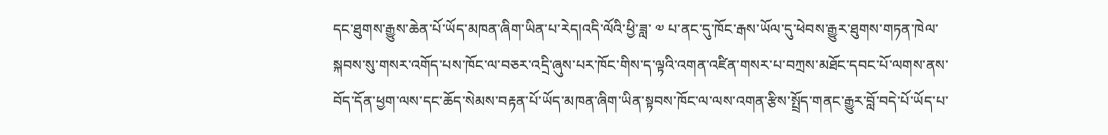དང་ཐུགས་རྒྱུས་ཆེན་པོ་ཡོད་མཁན་ཞིག་ཡིན་པ་རེད།འདི་ལོའི་ཕྱི་ཟླ་ ༧ པ་ནང་དུ་ཁོང་རྒས་ཡོལ་དུ་ཕེབས་རྒྱུར་ཐུགས་གཏན་ཁེལ་སྐབས་སུ་གསར་འགོད་པས་ཁོང་ལ་བཅར་འདྲི་ཞུས་པར་ཁོང་གིས་ད་ལྟའི་འགན་འཛིན་གསར་པ་བཀྲས་མཐོང་དབང་པོ་ལགས་ནས་བོད་དོན་ཕྱག་ལས་དང་ཆོད་སེམས་བརྟན་པོ་ཡོད་མཁན་ཞིག་ཡིན་སྟབས་ཁོང་ལ་ལས་འགན་རྩིས་སྤྲོད་གནང་རྒྱུར་བློ་བདེ་པོ་ཡོད་པ་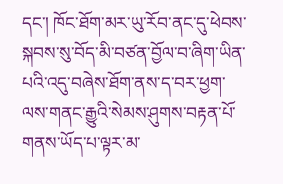དང་། ཁོང་ཐོག་མར་ཡུ་རོབ་ནང་དུ་ཕེབས་སྐབས་སུ་བོད་མི་བཙན་བྱོལ་བ་ཞིག་ཡིན་པའི་འདུ་བཞེས་ཐོག་ནས་ད་བར་ཕྱག་ལས་གནང་རྒྱུའི་སེམས་ཤུགས་བརྟན་པོ་གནས་ཡོད་པ་ལྟར་མ་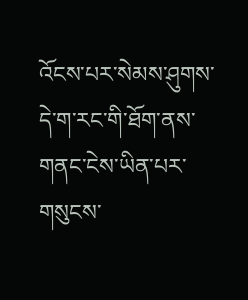འོངས་པར་སེམས་ཤུགས་དེ་ག་རང་གི་ཐོག་ནས་གནང་ངེས་ཡིན་པར་གསུངས་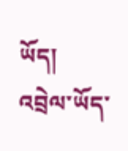ཡོད།
འབྲེལ་ཡོད་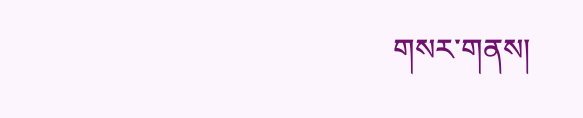གསར་གནས།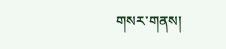གསར་གནས།